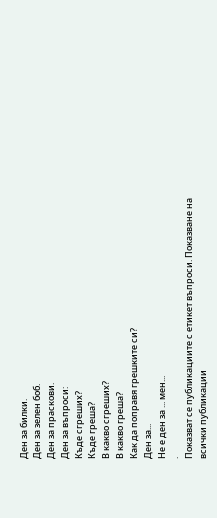Ден за билки.
Ден за зелен боб.
Ден за праскови.
Ден за въпроси:
Къде сгреших?
Къде греша?
В какво сгреших?
В какво греша?
Как да поправя грешките си?
Ден за...
Не е ден за ... мен...
.
Показват се публикациите с етикет въпроси. Показване на всички публикации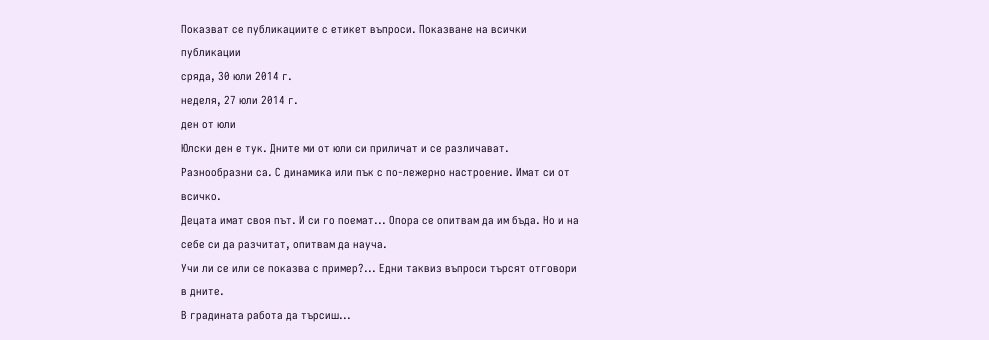Показват се публикациите с етикет въпроси. Показване на всички публикации
сряда, 30 юли 2014 г.
неделя, 27 юли 2014 г.
ден от юли
Юлски ден е тук. Дните ми от юли си приличат и се различават. Разнообразни са. С динамика или пък с по-лежерно настроение. Имат си от всичко.
Децата имат своя път. И си го поемат... Опора се опитвам да им бъда. Но и на себе си да разчитат, опитвам да науча.
Учи ли се или се показва с пример?... Едни таквиз въпроси търсят отговори в дните.
В градината работа да търсиш...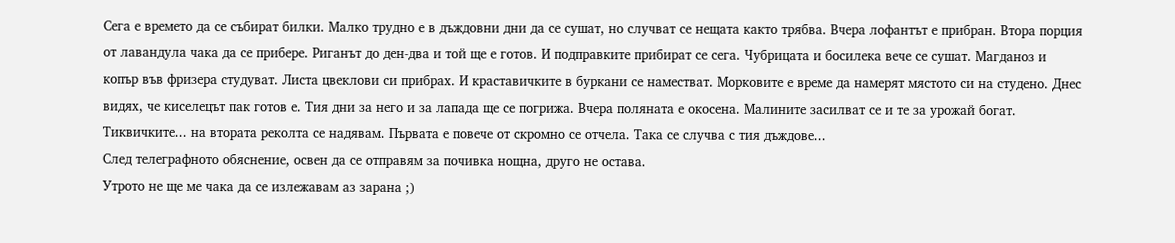Сега е времето да се събират билки. Малко трудно е в дъждовни дни да се сушат, но случват се нещата както трябва. Вчера лофантът е прибран. Втора порция от лавандула чака да се прибере. Риганът до ден-два и той ще е готов. И подправките прибират се сега. Чубрицата и босилека вече се сушат. Магданоз и копър във фризера студуват. Листа цвеклови си прибрах. И краставичките в буркани се наместват. Морковите е време да намерят мястото си на студено. Днес видях, че киселецът пак готов е. Тия дни за него и за лапада ще се погрижа. Вчера поляната е окосена. Малините засилват се и те за урожай богат. Тиквичките... на втората реколта се надявам. Първата е повече от скромно се отчела. Така се случва с тия дъждове...
След телеграфното обяснение, освен да се отправям за почивка нощна, друго не остава.
Утрото не ще ме чака да се излежавам аз зарана ;)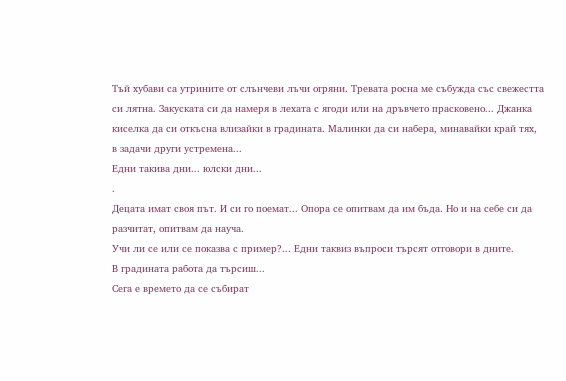Тъй хубави са утрините от слънчеви лъчи огряни. Тревата росна ме събужда със свежестта си лятна. Закуската си да намеря в лехата с ягоди или на дръвчето прасковено... Джанка киселка да си откъсна влизайки в градината. Малинки да си набера, минавайки край тях, в задачи други устремена...
Едни такива дни... юлски дни...
.
Децата имат своя път. И си го поемат... Опора се опитвам да им бъда. Но и на себе си да разчитат, опитвам да науча.
Учи ли се или се показва с пример?... Едни таквиз въпроси търсят отговори в дните.
В градината работа да търсиш...
Сега е времето да се събират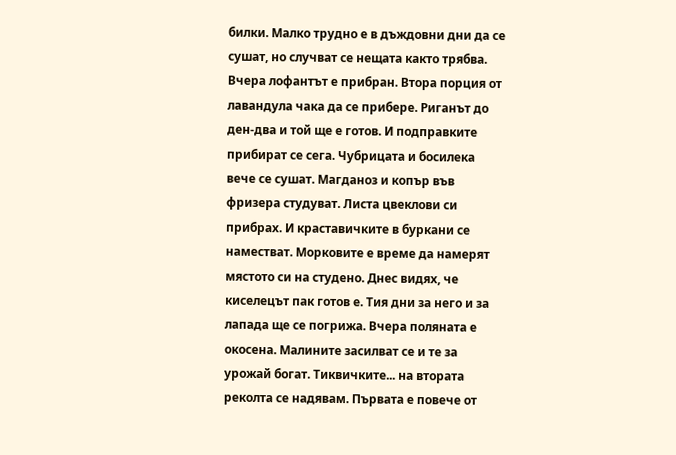билки. Малко трудно е в дъждовни дни да се сушат, но случват се нещата както трябва. Вчера лофантът е прибран. Втора порция от лавандула чака да се прибере. Риганът до ден-два и той ще е готов. И подправките прибират се сега. Чубрицата и босилека вече се сушат. Магданоз и копър във фризера студуват. Листа цвеклови си прибрах. И краставичките в буркани се наместват. Морковите е време да намерят мястото си на студено. Днес видях, че киселецът пак готов е. Тия дни за него и за лапада ще се погрижа. Вчера поляната е окосена. Малините засилват се и те за урожай богат. Тиквичките... на втората реколта се надявам. Първата е повече от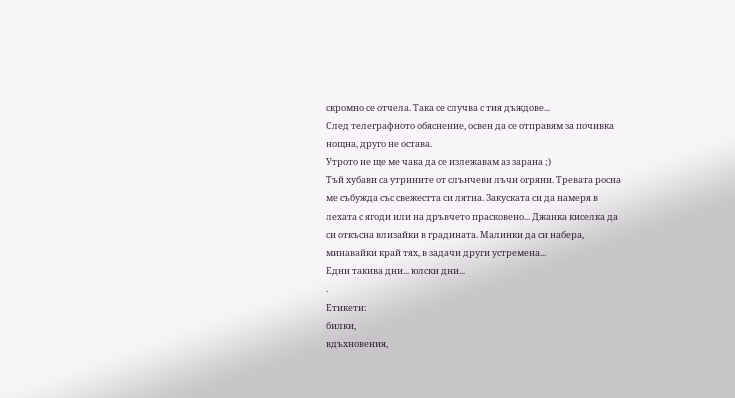скромно се отчела. Така се случва с тия дъждове...
След телеграфното обяснение, освен да се отправям за почивка нощна, друго не остава.
Утрото не ще ме чака да се излежавам аз зарана ;)
Тъй хубави са утрините от слънчеви лъчи огряни. Тревата росна ме събужда със свежестта си лятна. Закуската си да намеря в лехата с ягоди или на дръвчето прасковено... Джанка киселка да си откъсна влизайки в градината. Малинки да си набера, минавайки край тях, в задачи други устремена...
Едни такива дни... юлски дни...
.
Етикети:
билки,
вдъхновения,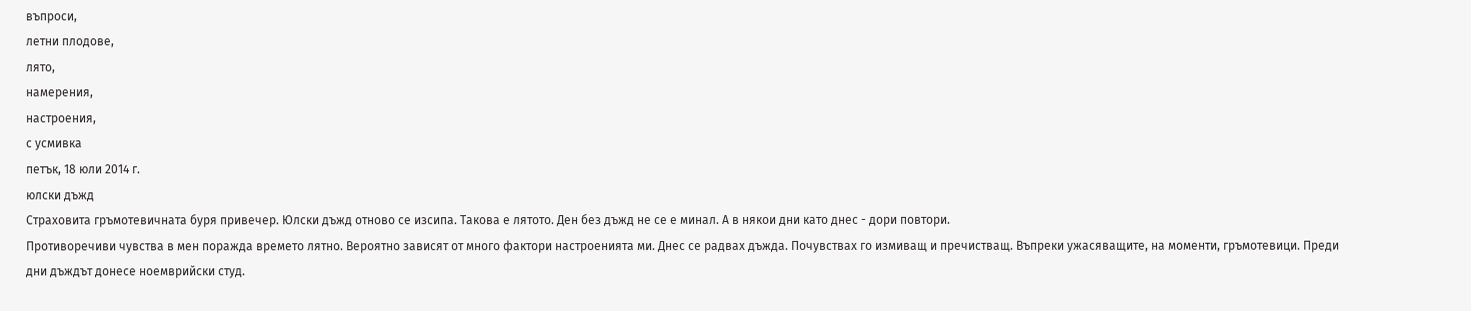въпроси,
летни плодове,
лято,
намерения,
настроения,
с усмивка
петък, 18 юли 2014 г.
юлски дъжд
Страховита гръмотевичната буря привечер. Юлски дъжд отново се изсипа. Такова е лятото. Ден без дъжд не се е минал. А в някои дни като днес - дори повтори.
Противоречиви чувства в мен поражда времето лятно. Вероятно зависят от много фактори настроенията ми. Днес се радвах дъжда. Почувствах го измиващ и пречистващ. Въпреки ужасяващите, на моменти, гръмотевици. Преди дни дъждът донесе ноемврийски студ.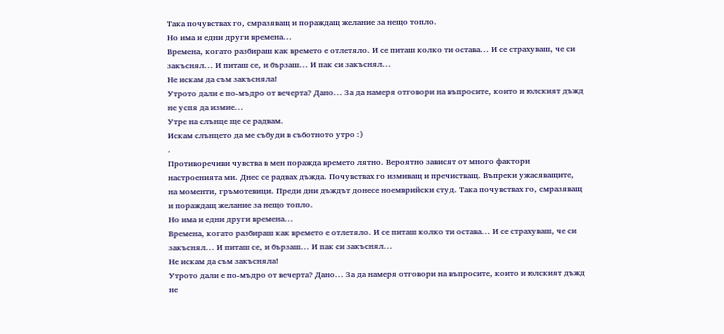Така почувствах го, смразяващ и пораждащ желание за нещо топло.
Но има и едни други времена...
Времена, когато разбираш как времето е отлетяло. И се питаш колко ти остава... И се страхуваш, че си закъснял... И питаш се, и бързаш... И пак си закъснял...
Не искам да съм закъсняла!
Утрото дали е по-мъдро от вечерта? Дано... За да намеря отговори на въпросите, които и юлският дъжд не успя да измие...
Утре на слънце ще се радвам.
Искам слънцето да ме събуди в съботното утро :)
.
Противоречиви чувства в мен поражда времето лятно. Вероятно зависят от много фактори настроенията ми. Днес се радвах дъжда. Почувствах го измиващ и пречистващ. Въпреки ужасяващите, на моменти, гръмотевици. Преди дни дъждът донесе ноемврийски студ. Така почувствах го, смразяващ и пораждащ желание за нещо топло.
Но има и едни други времена...
Времена, когато разбираш как времето е отлетяло. И се питаш колко ти остава... И се страхуваш, че си закъснял... И питаш се, и бързаш... И пак си закъснял...
Не искам да съм закъсняла!
Утрото дали е по-мъдро от вечерта? Дано... За да намеря отговори на въпросите, които и юлският дъжд не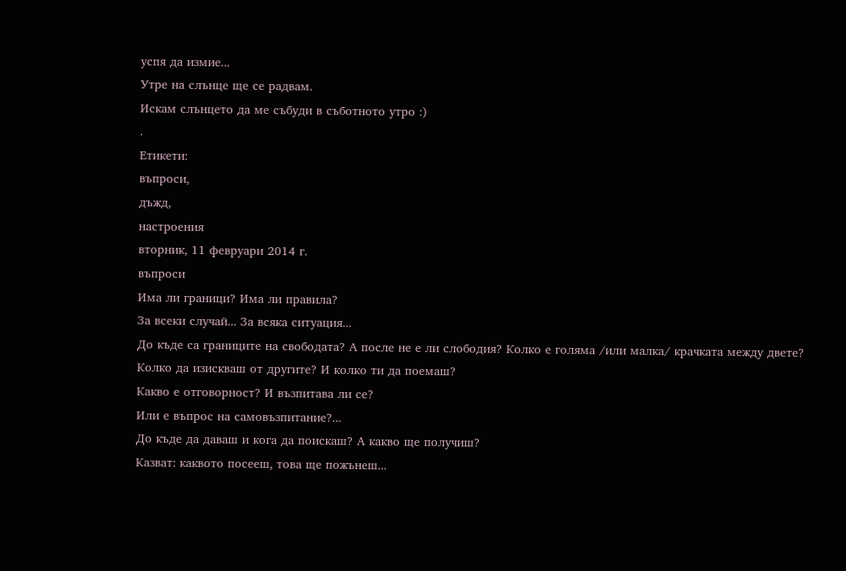успя да измие...
Утре на слънце ще се радвам.
Искам слънцето да ме събуди в съботното утро :)
.
Етикети:
въпроси,
дъжд,
настроения
вторник, 11 февруари 2014 г.
въпроси
Има ли граници? Има ли правила?
За всеки случай... За всяка ситуация...
До къде са границите на свободата? А после не е ли слободия? Колко е голяма /или малка/ крачката между двете?
Колко да изискваш от другите? И колко ти да поемаш?
Какво е отговорност? И възпитава ли се?
Или е въпрос на самовъзпитание?...
До къде да даваш и кога да поискаш? А какво ще получиш?
Казват: каквото посееш, това ще пожънеш...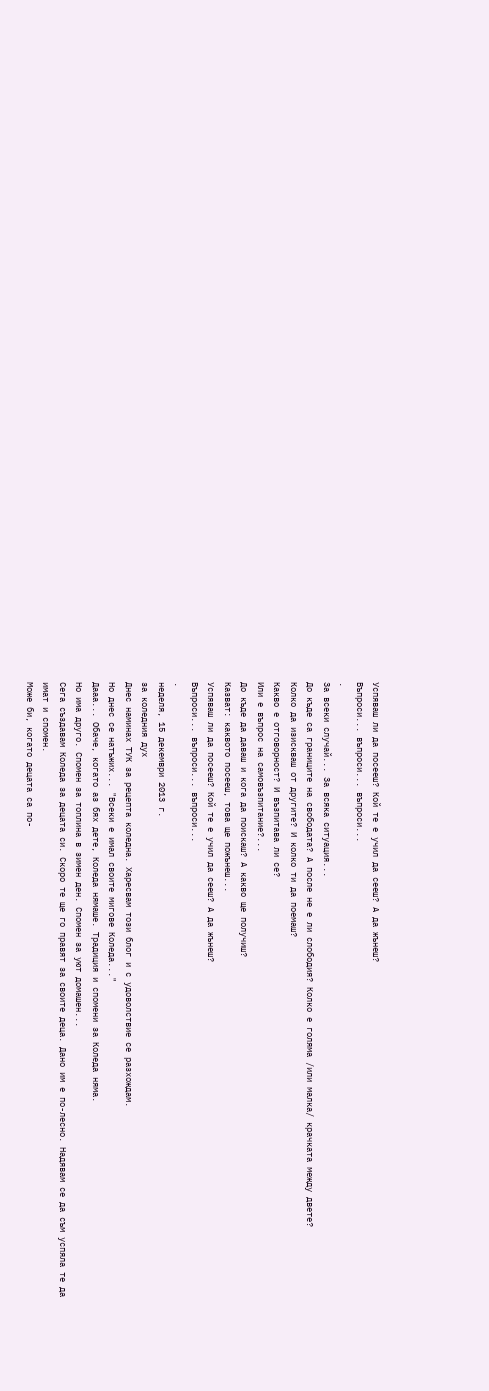Успяваш ли да посееш? Кой те е учил да сееш? А да жънеш?
Въпроси... въпроси... въпроси...
.
За всеки случай... За всяка ситуация...
До къде са границите на свободата? А после не е ли слободия? Колко е голяма /или малка/ крачката между двете?
Колко да изискваш от другите? И колко ти да поемаш?
Какво е отговорност? И възпитава ли се?
Или е въпрос на самовъзпитание?...
До къде да даваш и кога да поискаш? А какво ще получиш?
Казват: каквото посееш, това ще пожънеш...
Успяваш ли да посееш? Кой те е учил да сееш? А да жънеш?
Въпроси... въпроси... въпроси...
.
неделя, 15 декември 2013 г.
за коледния дух
Днес наминах ТУК за рецепта коледна. Харесвам този блог и с удоволствие се разхождам.
Но днес се натъжих... "Всеки е имал своите мигове Коледа..."
Дааа... Обаче, когато аз бях дете, Коледа нямаше. Традиция и спомени за Коледа няма.
Но има друго. Спомен за топлина в зимен ден. Спомен за уют домашен...
Сега създавам Коледа за децата си. Скоро те ще го правят за своите деца. Дано им е по-лесно. Надявам се да съм успяла те да имат и спомен.
Може би, когато децата са по-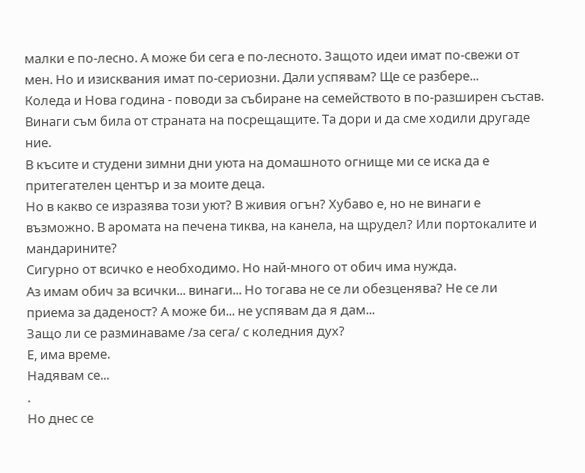малки е по-лесно. А може би сега е по-лесното. Защото идеи имат по-свежи от мен. Но и изисквания имат по-сериозни. Дали успявам? Ще се разбере...
Коледа и Нова година - поводи за събиране на семейството в по-разширен състав. Винаги съм била от страната на посрещащите. Та дори и да сме ходили другаде ние.
В късите и студени зимни дни уюта на домашното огнище ми се иска да е притегателен център и за моите деца.
Но в какво се изразява този уют? В живия огън? Хубаво е, но не винаги е възможно. В аромата на печена тиква, на канела, на щрудел? Или портокалите и мандарините?
Сигурно от всичко е необходимо. Но най-много от обич има нужда.
Аз имам обич за всички... винаги... Но тогава не се ли обезценява? Не се ли приема за даденост? А може би... не успявам да я дам...
Защо ли се разминаваме /за сега/ с коледния дух?
Е, има време.
Надявам се...
.
Но днес се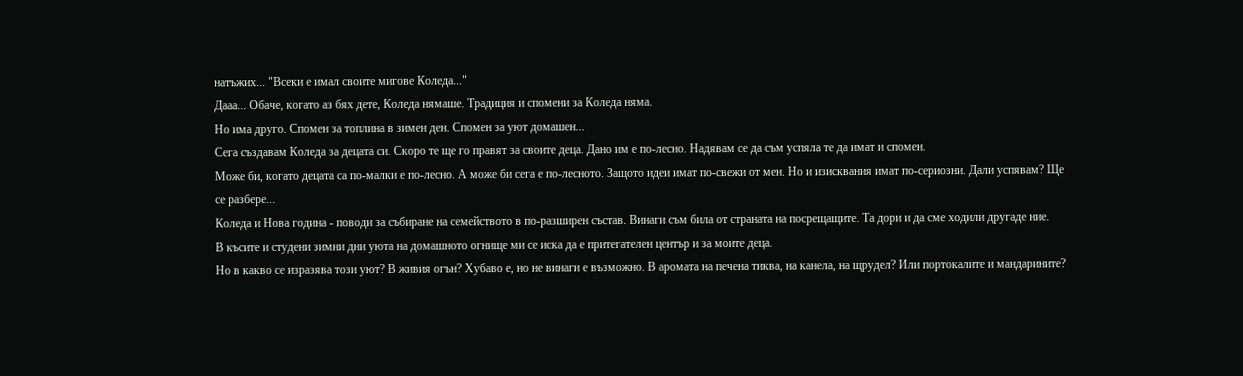натъжих... "Всеки е имал своите мигове Коледа..."
Дааа... Обаче, когато аз бях дете, Коледа нямаше. Традиция и спомени за Коледа няма.
Но има друго. Спомен за топлина в зимен ден. Спомен за уют домашен...
Сега създавам Коледа за децата си. Скоро те ще го правят за своите деца. Дано им е по-лесно. Надявам се да съм успяла те да имат и спомен.
Може би, когато децата са по-малки е по-лесно. А може би сега е по-лесното. Защото идеи имат по-свежи от мен. Но и изисквания имат по-сериозни. Дали успявам? Ще се разбере...
Коледа и Нова година - поводи за събиране на семейството в по-разширен състав. Винаги съм била от страната на посрещащите. Та дори и да сме ходили другаде ние.
В късите и студени зимни дни уюта на домашното огнище ми се иска да е притегателен център и за моите деца.
Но в какво се изразява този уют? В живия огън? Хубаво е, но не винаги е възможно. В аромата на печена тиква, на канела, на щрудел? Или портокалите и мандарините?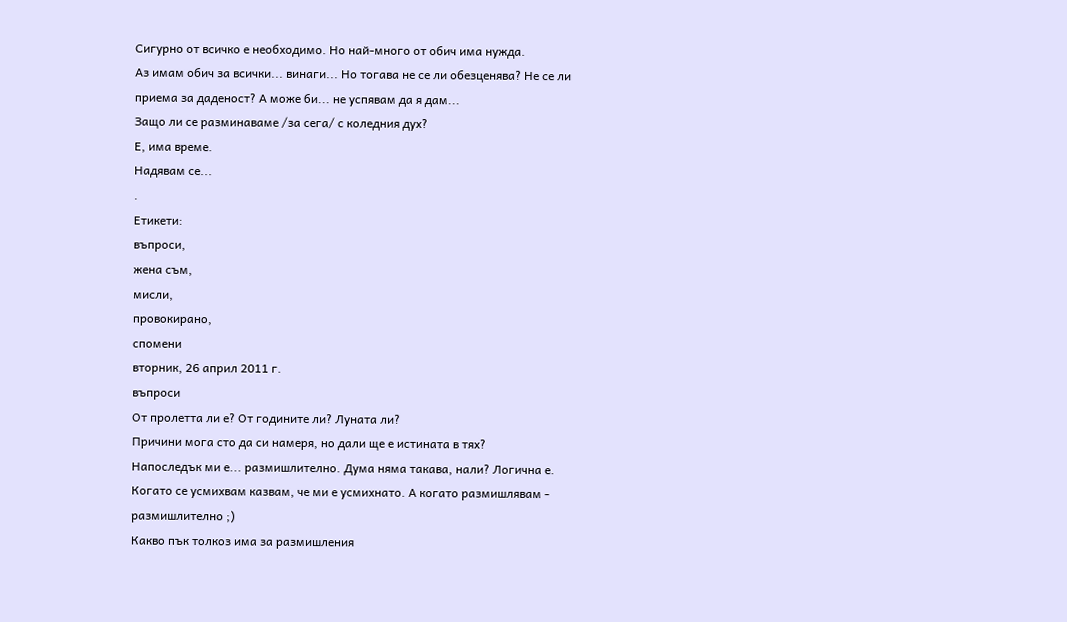Сигурно от всичко е необходимо. Но най-много от обич има нужда.
Аз имам обич за всички... винаги... Но тогава не се ли обезценява? Не се ли приема за даденост? А може би... не успявам да я дам...
Защо ли се разминаваме /за сега/ с коледния дух?
Е, има време.
Надявам се...
.
Етикети:
въпроси,
жена съм,
мисли,
провокирано,
спомени
вторник, 26 април 2011 г.
въпроси
От пролетта ли е? От годините ли? Луната ли?
Причини мога сто да си намеря, но дали ще е истината в тях?
Напоследък ми е... размишлително. Дума няма такава, нали? Логична е. Когато се усмихвам казвам, че ми е усмихнато. А когато размишлявам - размишлително ;)
Какво пък толкоз има за размишления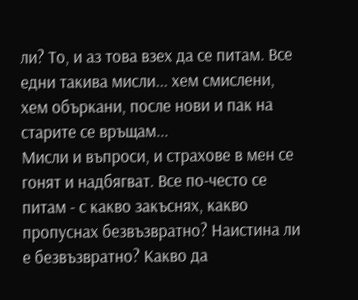ли? То, и аз това взех да се питам. Все едни такива мисли... хем смислени, хем объркани, после нови и пак на старите се връщам...
Мисли и въпроси, и страхове в мен се гонят и надбягват. Все по-често се питам - с какво закъснях, какво пропуснах безвъзвратно? Наистина ли е безвъзвратно? Какво да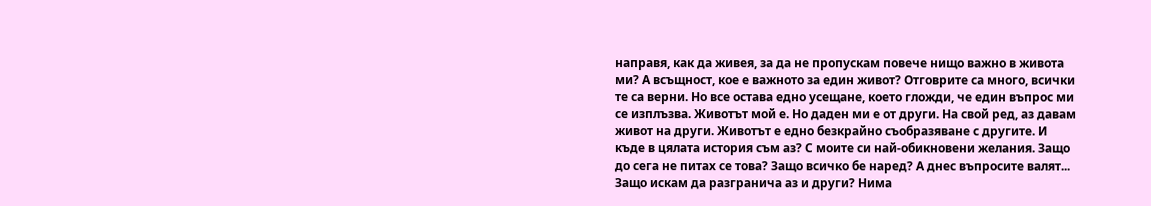направя, как да живея, за да не пропускам повече нищо важно в живота ми? А всъщност, кое е важното за един живот? Отговрите са много, всички те са верни. Но все остава едно усещане, което гложди, че един въпрос ми се изплъзва. Животът мой е. Но даден ми е от други. На свой ред, аз давам живот на други. Животът е едно безкрайно съобразяване с другите. И къде в цялата история съм аз? С моите си най-обикновени желания. Защо до сега не питах се това? Защо всичко бе наред? А днес въпросите валят... Защо искам да разгранича аз и други? Нима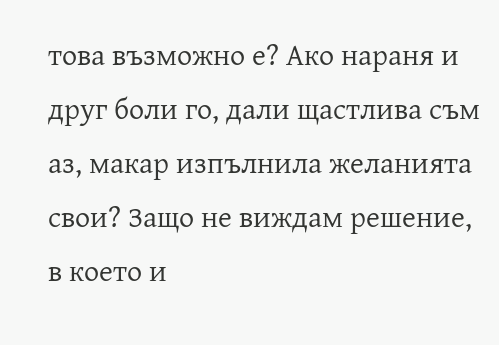това възможно е? Ако нараня и друг боли го, дали щастлива съм аз, макар изпълнила желанията свои? Защо не виждам решение, в което и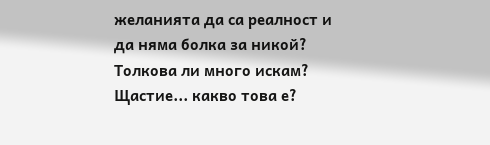желанията да са реалност и да няма болка за никой? Толкова ли много искам?
Щастие... какво това е?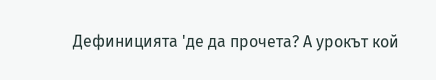Дефиницията 'де да прочета? А урокът кой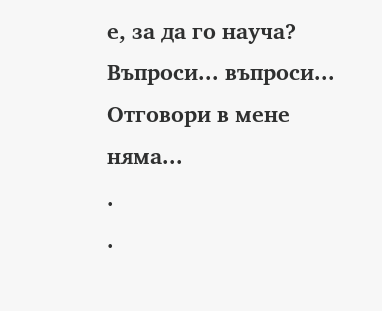е, за да го науча?
Въпроси... въпроси... Отговори в мене няма...
.
.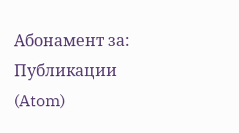Абонамент за:
Публикации (Atom)